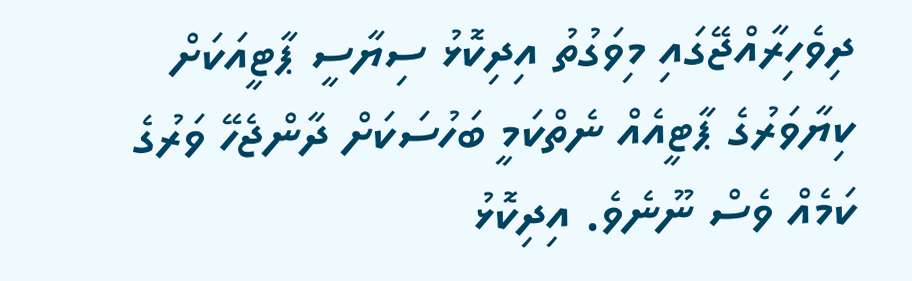ދިވެހިރާއްޖޭގައި މިވަގުތު އިދިކޮޅު ސިޔާސީ ޕާޓީއަކަށް ކިޔާވަރުގެ ޕާޓީއެއް ނެތްކަމީ ބަހުސަކަށް ދާންޖެހޭ ވަރުގެ ކަމެއް ވެސް ނޫނެވެ. އިދިކޮޅު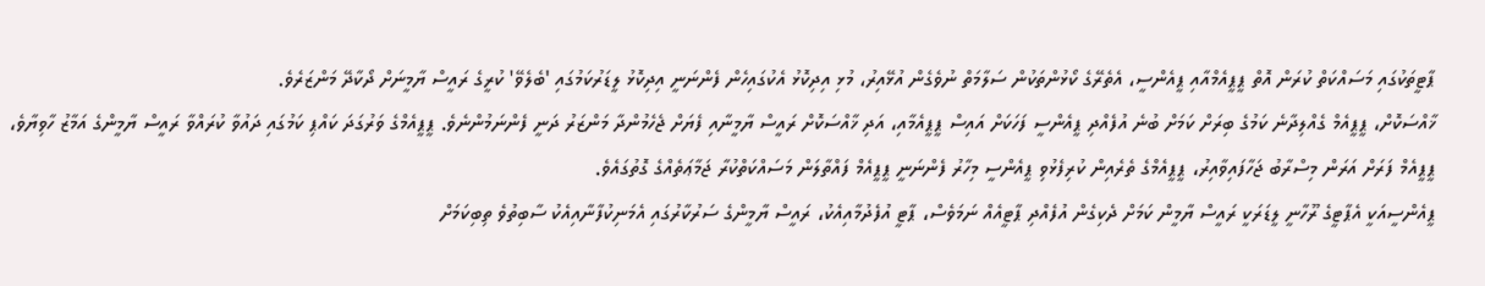ޕާޓީތަކުގައި މަސައްކަތް ކުރަން އޮތް ޕީޕީއެމްއާއި ޕީއެންސީ، އެތެރޭގެ ކޯޅުންތަކުން ސަލާމަތް ނުވެގެން އުޅޭއިރު، މުޅި އިދިކޮޅު އެކުގައިހެން ފެންނަނީ އިދިކޮޅު ލީޑަރުކަމުގައި 'ބެލެވޭ' ކުރީގެ ރައީސް ޔާމީނަށް ދޯކާދޭ މަންޒަރެވެ.
ޚާއްސަކޮށް، ޕީޕީއެމް ގެއްލިދާނެ ކަމުގެ ބިރަށް ކަމަށް ބުނެ އުފެއްދި ޕީއެންސީ ފަހަކަށް އައިސް ޕީޕީއެމާއި، އަދި ޚާއްސަކޮށް ރައީސް ޔާމީނާއި ފެޔަށް ޖެހެމުންދާ މަންޒަރު ދަނީ ފެންނަމުންނެވެ. ޕީޕީއެމްގެ ވަރުގަދަ ކައްޕި ކަމުގައި ދައުވާ ކުރައްވާ ރައީސް ޔާމީންގެ އަމާޒު ހާވިޔާވެ، ޕީޕީއެމް ފަރަށް އަރަން މިސްރާބު ޖަހާފައިވާއިރު، ޕީޕީއެމްގެ ތެރެއިން ކުރިފެޅުވި ޕީއެންސީ މިހާރު ފެންނަނީ ޕީޕީއެމް ފައްތާލަން މަސައްކަތްކުރާ ޖަމާޢަތެއްގެ ގޮތުގައެވެ.
ޕީއެންސީއަކީ އެޕާޓީގެ ރޫހާނީ ލީޑަރަކީ ރައީސް ޔާމީން ކަމަށް ދެކިގެން އުފެއްދި ޕާޓީއެއް ނަމަވެސް، ޕާޓީ އުފެދުމާއިއެކު، ރައީސް ޔާމީންގެ ސަރުކާރުގައި އެމަނިކުފާނާއިއެކު ސާބިތުވެ ތިބިކަމަށް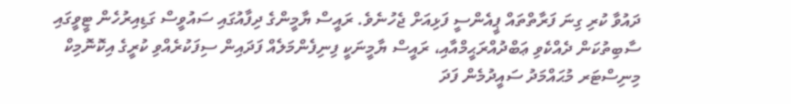ދައުވާ ކުރި ގިނަ ފަރާތްތައް ޕީއެންސީ ފަޅިއަށް ޖެހުނެވެ. ރައީސް ޔާމީންގެ ދިފާއުގައި ސައުވީސް ގަޑިއިރުހެން ޓީވީގައި ސާބިތުކަން ދެއްކެވި ޢަބްދުއްރަޙީމްއާއި، ރައީސް ޔާމީނަކީ ފިނިފެންމަލެއް ފަދައިން ސިފަކުރެއްވި ކުރީގެ އިކޮނޮމިކް މިނިސްޓަރ މުޙައްމަދު ސައީދުމެން ފަދަ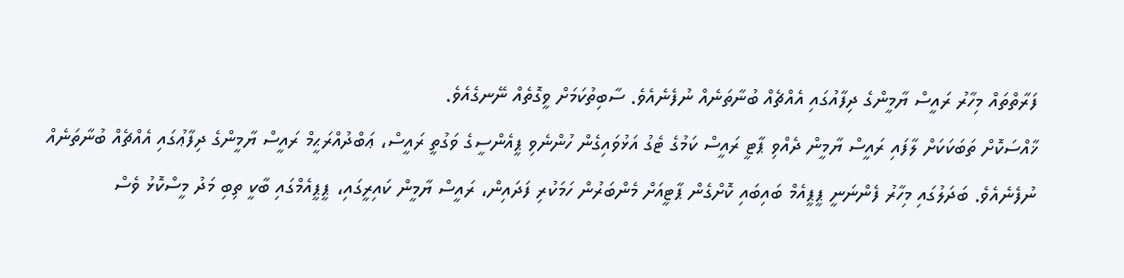ފަރާތްތައް މިހާރު ރައީސް ޔާމީންގެ ދިފާއުގައި އެއްޗެއް ބުނާތަނެއް ނުފެނެއެވެ. ސާބިތުކަމަށް ވީގޮތެއް ނޭނގެއެވެ.
ޚާއްސަކޮށް ތަބަކަކަށް ލާފައި ރައީސް ޔާމީން ދެއްވި ޕާޓީ ރައީސް ކަމުގެ ޓެގު އަޅުވައިގެން ހުންނެވި ޕީއެންސީގެ ވަގުތީ ރައީސް، ޢަބްދުއްރަޙީމް ރައީސް ޔާމީންގެ ދިފާޢުގައި އެއްޗެއް ބުނާތަނެއް ނުފެނެއެވެ. ބަދަލުގައި މިހާރު ފެންނަނީ ޕީޕީއެމް ބައިބައި ކޮށްގެން ޕާޓީއަށް މެންބަރުން ހަމަކުރި ފަދައިން، ރައީސް ޔާމީން ކައިރީގައި، ޕީޕީއެމްގައި ބާކީ ތިބި މަދު މީސްކޮޅު ވެސް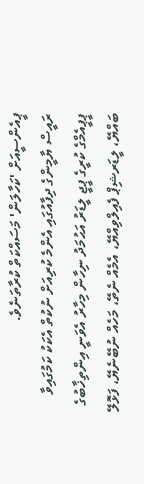ޕީއެންސީއަށް 'ކަހާލަން' މަސައްކަތް ކުރާތަނެވެ.
ރައީސް ޔާމީންގެ ދިފާއުގައި އެންމެ ކުރިއަށް ނުކުތް އެކަކު ކަމުގައިވާ ޕީޕީއެމްގެ ކުރީގެ ޕީޖީ ލީޑަރު އަޙުމަދު ނިހާން މިހާރު އެވަނީ އިންތިޚާބުގެ ބައްޔޭ، ލީޑަރޝިޕް ފެއިލްވިއްޔޭ، އެމެއް ނެތޭ، މަހެއް ނުބޭނެޔޭ، ފަޅޮލޭ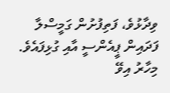ވިދާޅުވެ، ފަތިފުށުން ގަމީސްލާ ފަދައިން ޕީއެންސީ އާއި ގުޅިފައެވެ. މިހާރު އިވޭ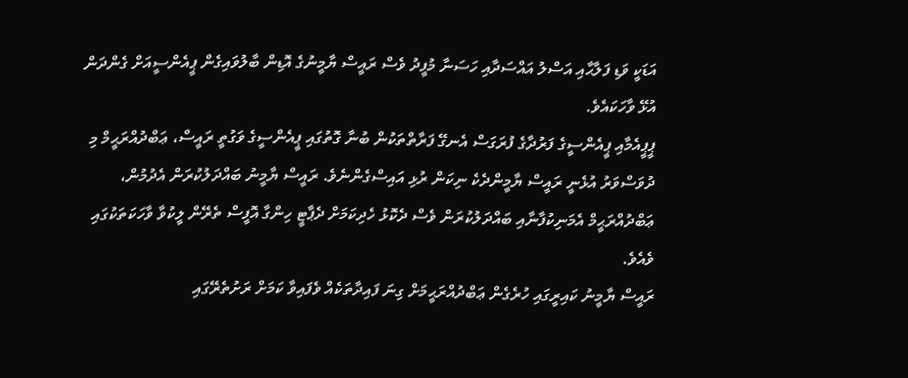އަޑަކީ ވަޑި ފަލާޙާއި އަސްލު އައްސަދާއި ހަސަނާ މުފީދު ވެސް ރައީސް ޔާމީނުގެ އޮޑިން ބާލުވައިގެން ޕީއެންސީއަށް ގެންދަން އުޅޭ ވާހަކައެވެ.
ޕީޕީއެމާއި ޕީއެންސީގެ ފަރުދާގެ ފުރަގަސް އެނގޭ ފަރާތްތަކުން ބުނާ ގޮތުގައި ޕީއެންސީގެ ވަގުތީ ރައީސް، ޢަބްދުއްރަޙީމް މި ދުވަސްވަރު އުޅެނީ ރައީސް ޔާމީންދެކެ ނިކަން ރުޅި އައިސްގެންނެވެ. ރައީސް ޔާމީނު ބައްދަލުކުރަން އެދުމުން، ޢަބްދުއްރަޙީމް އެމަނިކުފާނާއި ބައްދަލުކުރަން ވެސް ދެކޮޅު ހެދިކަމަށް ދެޕާޓީ ހިންގާ އޮފީސް ތެރޭން ލީކުވާ ވާހަކަތަކުގައި ވެއެވެ.
ރައީސް ޔާމީނު ކައިރީގައި ހުރެގެން ޢަބްދުއްރަޙީމަށް ގިނަ ފައިދާތަކެއް ވެފައިވާ ކަމަށް ރަށުތެރޭގައި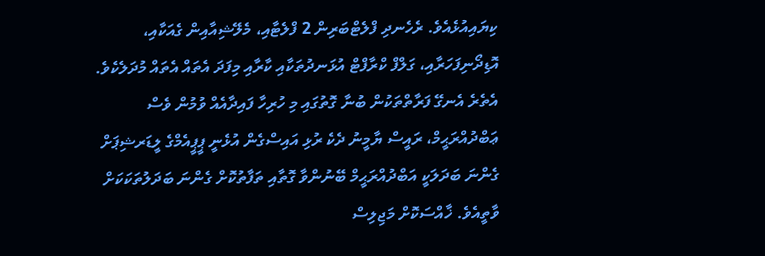ކިޔައިއުޅެއެވެ. ރެހެނދި ފްލެޓްބަރިން 2 ފްލެޓާއި، މެލޭޝިއާއިން ގެއަކާއި، އޮޑިދޯނިފަހަރާއި، ގަލްފް ކްރާފްޓް އުޅަނދުތަކާއި ކާރާއި މިފަދަ އެތައް އެތައް މުދަލެކެވެ. އެތެރެ އެނގޭ ފަރާތްތަކުން ބުނާ ގޮތުގައި މި ހުރިހާ ފައިދާއެއް ވުމުން ވެސް ޢަބްދުއްރަޙީމް، ރައީސް ޔާމީނު ދެކެ ރުޅި އައިސްގެން އުޅެނީ ޕީޕީއެމްގެ ލީޑަރޝިޕަށް ގެންނަ ބަދަލަކީ އަބްދުއްރަޙީމް ބޭނުންވާ ގޮތާއި ތަފާތުކޮށް ގެންނަ ބަދަލުތަކަކަށް ވާތީއެވެ. ޚާއްސަކޮށް މަޖިލިސް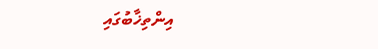އިންތިޚާބުގައި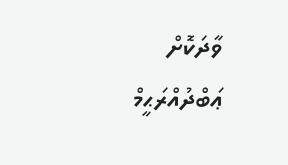ވާދަކޮށް ޢަބްދުއްރަޙީމް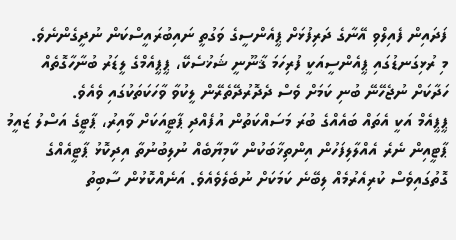ފަދައިން ފެއިލްވި އޭނާގެ ދަރިފުޅަށް ޕީއެންސީގެ ވަގުތީ ނައިބުރައީސްކަން ނުދީގެންނެވެ.
މި ރުޅިގަނޑުގައި ޕީއެންސީއަކީ ފުރިހަމަ ޤާނޫނީ ޝަޚުސެކޭ، ޕީޕީއެމްގެ ލީޑަރު ބުނާހާގޮތެއް ހަދާކަށް ނުޖެހޭނޭ ބުނި ކަމަށް ވެސް ދެދޮރުދޭތެރޭން ލީކުވާ ވާހަކަތަކުގައި ވެއެވެ.
ޕީޕީއެމް އަކީ އެތައް ބައެއްގެ ބުރަ މަސައްކަތުން އުފެއްދި ޕާޓީއަކަށް ވާއިރު، ޕާޓީގެ އަސްލު ޒައީމު ޕާޓީއިން ނެރެ އެއްލާލިފަހުން އިންތިޚާބަކުން ކާމިޔާބެއް ނުލިބުނުތާ އިދިކޮޅު ޕާޓީއެއްގެ ގޮތުގައިވެސް ކުރިއެރުމެއް ލިބޭނެ ކަމަކަށް ނުބެލެވެއެވެ. އަނެއްކޮޅުން ސާބިތު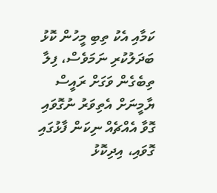ކަމާއި އެކު ތިބި މީހުން ކޮޅު ބަދަލުކުރި ނަމަވެސް، ފިލާ ތިބެގެން ވަގަށް ރައީސް ޔާމީނަށް އެތިވަރު ނުގޮވައި ގޮވާ އެއްޗެއް ނިކަން ފާޅުގައި ގޮވައި، އިދިކޮޅު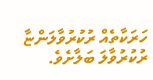ހަރަކާތެއް ރުކުރުވާލަންޏާ ރުކުރުވާލަ ބަލާށެވެ.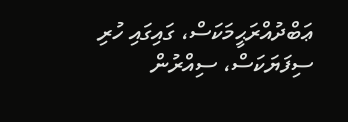ޢަބްދުއްރަޙީމަކަސް، ގައިގައި ހުރި ސިފަޔަކަސް، ސިއްރުން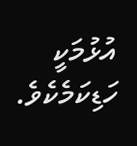އުޅުމަކީ ހަޑިކަމެކެވެ.